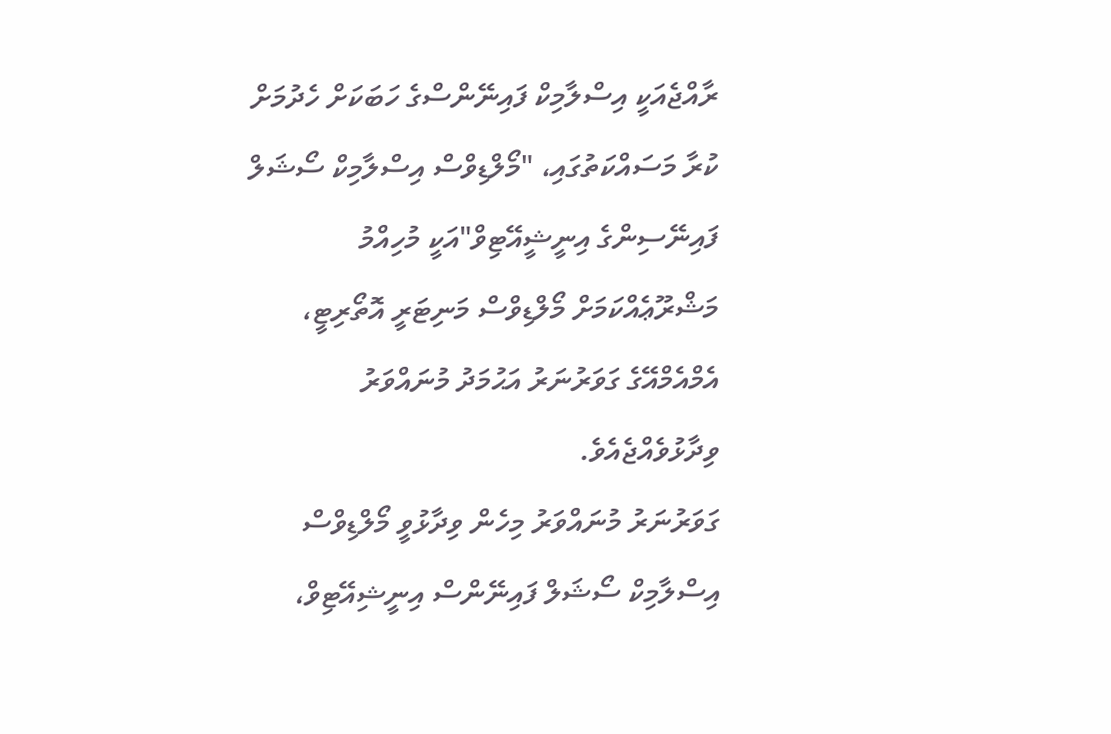ރާއްޖެއަކީ އިސްލާމިކް ފައިނޭންސްގެ ހަބަކަށް ހެދުމަށް ކުރާ މަސައްކަތުގައި، "މޯލްޑިވްސް އިސްލާމިކް ސޯޝަލް ފައިނޭސިންގެ އިނީޝީއޭޓިވް"އަކީ މުހިއްމު މަޝްރޫޢެއްކަމަށް މޯލްޑިވްސް މަނިޓަރީ އޮތޯރިޓީ، އެމްއެމްއޭގެ ގަވަރުނަރު އަޙުމަދު މުނައްވަރު ވިދާޅުވެއްޖެއެވެ.
ގަވަރުނަރު މުނައްވަރު މިހެން ވިދާޅުވީ މޯލްޑިވްސް އިސްލާމިކް ސޯޝަލް ފައިނޭންސް އިނީޝިއޭޓިވް،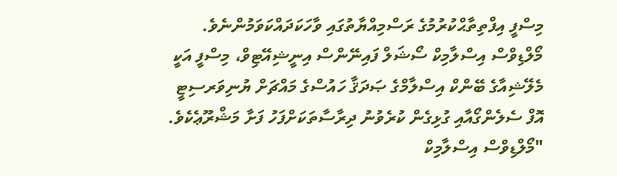މިސްފީ އިފްތިތާޙްކުރުމުގެ ރަސްމިއްޔާތުގައި ވާހަކަދައްކަވަމުންނެވެ.
މޯލްޑިވްސް އިސްލާމިކް ސޯޝަލް ފައިނޭންސް އިނީޝިއޭޓިވް، މިސްފީ އަކީ މެލޭޝިއާގެ ބޭންކް އިސްލާމްގެ ޞަދަޤާ ހައުސްގެ މައްޗަށް ޔުނިވަރސިޓީ އޮފް ސެލެންގޯއާއި ގުޅިގެން ކުރެވުނު ދިރާސާތަކަށްފަހު ފަށާ މަޝްރޫޢެކެވެ.
"މޯލްޑިވްސް އިސްލާމިކް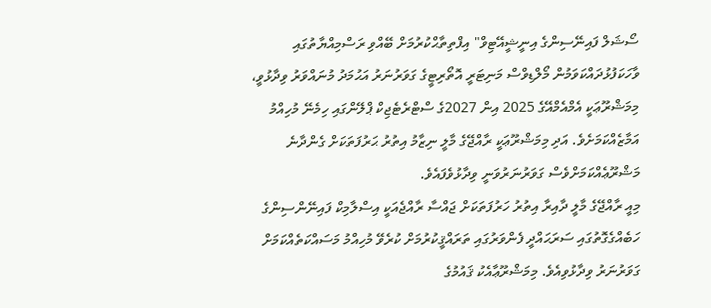ސޯޝަލް ފައިނޭސިންގެ އިނީޝީއޭޓިވް" އިފްތިތާޙްކުރުމަށް ބޭއްވި ރަސްމިއްޔާތުގައި ވާހަކަފުޅުދައްކަވަމުން މޯލްޑިވްސް މަނިޓަރީ އޮތޯރިޓީގެ ގަވަރުނަރު އަޙުމަދު މުނައްވަރު ވިދާޅުވީ، މިމަޝްރޫޢަކީ އެމްއެމްއޭގެ 2025 އިން 2027ގެ ސްޓްރެޓެޖިކް ޕްލޭންގައި ހިމެނޭ މުހިއްމު އަމާޒެއްކަމަށެވެ. އަދި މިމަޝްރޫޢަކީ ރާއްޖޭގެ މާލީ ނިޒާމު އިތުރު ޙަރުފަތަކަށް ގެންދާނެ މަޝްރޫޢެއްކަމަށްވެސް ގަވަރުނަރުވަނީ ވިދާޅުވެފައެވެ.
މިއީ ރާއްޖޭގެ މާލީ ދާއިރާ އިތުރު ހަރުފަތަކަށް ޖައްސާ ރާއްޖެއަކީ އިސްލާމިކް ފައިނޭންސިންގެ ހަބެއްގެގޮތުގައި ސަރަޙައްދީ ފެންވަރުގައި ތަރައްޤީކުރުމަށް ކުރެވޭ މުހިއްމު މަސައްކަތެއްކަމަށް ގަވަރުނަރު ވިދާޅުވިއެވެ. މިމަޝްރޫޢާއެކު ޤައުމުގެ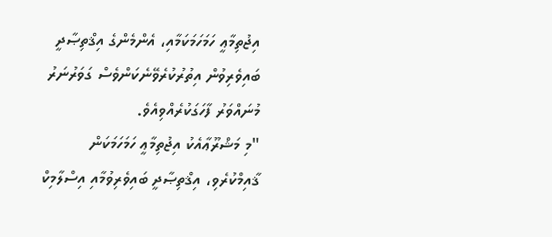އިޖުތިމާޢީ ހަމަހަމަކަމާއި، އެންމެންގެ އިޤްތިޞާދީ ބައިވެރިވުން އިތުރުކުރެވޭނެކަންވެސް ގަވަރުނަރު މުނައްވަރު ފާހަގަކުރެއްވިއެވެ.
"މި މަޝްރޫޢާއެކު އިޖުތިމާޢީ ހަމަހަމަކަން ޤާއިމްކުރެވި، އިޤްތިޞާދީ ބައިވެރިވުމާއި އިސްލާމިކް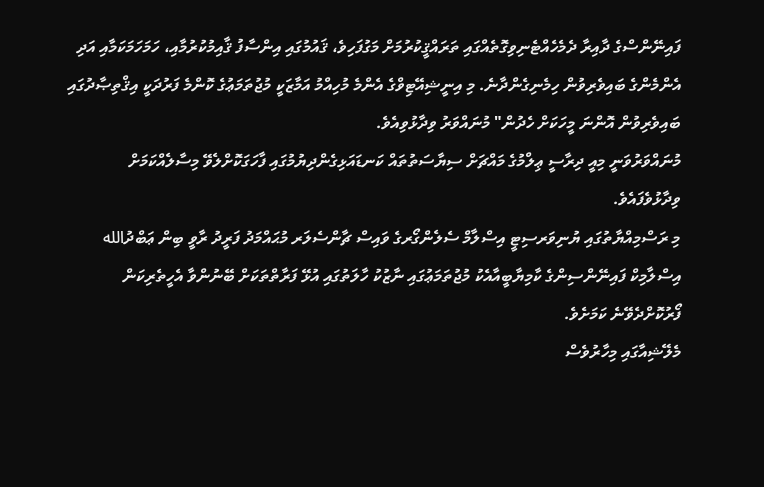ފައިނޭންސްގެ ދާއިރާ ދެމެހެއްޓެނިވިގޮތެއްގައި ތަރައްޤީކުރުމަށް މަގުފަހިވެ، ޤައުމުގައި އިންސާފު ޤާއިމުކުރުމާއި، ހަމަހަމަކަމާއި އަދި އެންމެންގެ ބައިވެރިވުން ހިމެނިގެންދާނެ. މި އިނީޝިއޭޓިވްގެ އެންމެ މުހިއްމު އަމާޒަކީ މުޖުތަމަޢުގެ ކޮންމެ ފަރުދަކީ އިޤްތިޞާދުގައި ބައިވެރިވުން އޮންނަ މީހަކަށް ހެދުން" މުނައްވަރު ވިދާޅުވިއެވެ.
މުނައްވަރުވަނީ މިއީ ދިރާސީ ޢިލްމުގެ މައްޗަށް ސިޔާސަތުތައް ކަނޑައަޅިގެންދިޔުމުގައި ފާހަގަކޮށްލެވޭ މިސާލެއްކަމަށް ވިދާޅުވެފައެވެ.
މި ރަސްމިއްޔާތުގައި ޔުނިވަރސިޓީ އިސްލާމް ސެލެންގޯރގެ ވައިސް ޗާންސެލަރ މުޙައްމަދު ފަރީދު ރާވީ ބިން ޢަބްދުالله އިސްލާމިކް ފައިނޭންސިންގެ ކާމިޔާބީއާއެކު މުޖުތަމަޢުގައި ނާޒުކު ހާލަތުގައި އުޅޭ ފަރާތްތަކަށް ބޭނުންވާ އެހީތެރިކަން ފޯރުކޮށްދެވޭނެ ކަމަށެވެ.
މެލޭޝިއާގައި މިހާރުވެސް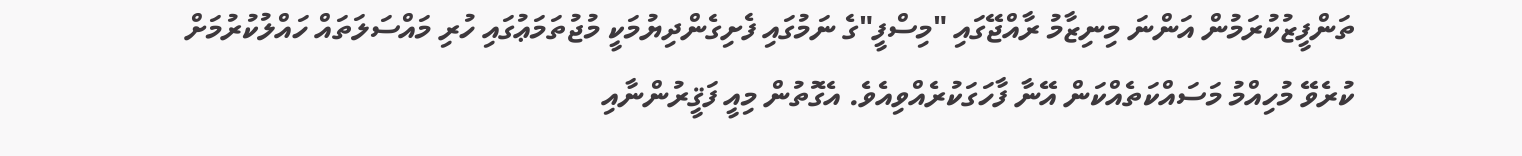ތަންފީޒުކުރަމުން އަންނަ މިނިޒާމު ރާއްޖޭގައި "މިސްފީ"ގެ ނަމުގައި ފެށިގެންދިޔުމަކީ މުޖުތަމަޢުގައި ހުރި މައްސަލަތައް ހައްލުކުރުމަށް ކުރެވޭ މުހިއްމު މަސައްކަތެއްކަން އޭނާ ފާހަގަކުރެއްވިއެވެ. އެގޮތުން މިއީ ފަޤީރުންނާއި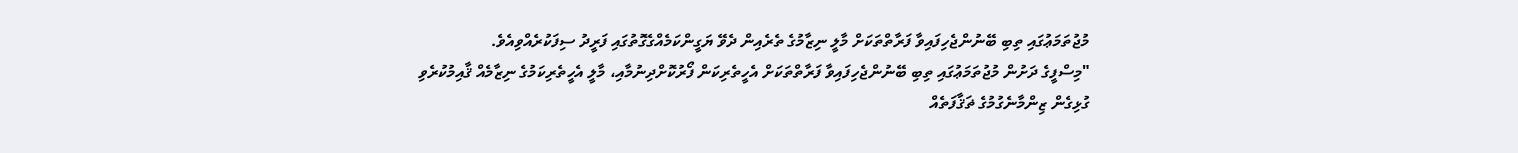މުޖުތަމަޢުގައި ތިބި ބޭނުންޖެހިފައިވާ ފަރާތްތަކަށް މާލީ ނިޒާމުގެ ތެރެއިން ދެވޭ ޔަގީންކަމެއްގެގޮތުގައި ފަރީދު ސިފަކުރެއްވިއެވެ.
"މިސްފީގެ ދަށުން މުޖުތަމަޢުގައި ތިބި ބޭނުންޖެހިފައިވާ ފަރާތްތަކަށް އެހީތެރިކަން ފޯރުކޮށްދިނުމާއި، މާލީ އެހީތެރިކަމުގެ ނިޒާމެއް ޤާއިމުކުރެވި ގުޅިގެން ޒިންމާނެގުމުގެ ޡަޤާފަތެއް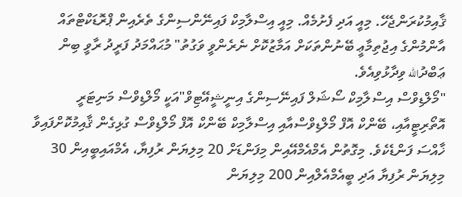ޤާއިމުކުރަންޖެހޭ. މިއީ އަދި ފެށުމެއް. މިއީ އިސްލާމިކް ފައިނޭންސިންގެ ތެރެއިން ޕްރޮޑަކްޓްތައް އާންމުންގެ އިޖުތިމާޢީ ބޭނުންތަކަށް އަމާޒުކޮށް ނެރެންވީ ވަގުތު" މުޙައްމަދު ފަރީދު ރާވީ ބިން ޢަބްދުالله ވިދާޅުވިއެވެ.
"މޯލްޑިވްސް އިސްލާމިކް ސޯޝަލް ފައިނޭސިންގެ އިނީޝީއޭޓިވް"އަކީ މޯލްޑިވްސް މަނިޓަރީ އޮތޯރިޓީއާއި، ބޭންކް އޮފް މޯލްޑިވްސްއާއި އިސްލާމިކް ބޭންކް އޮފް މޯލްޑިވްސް ގުޅިގެން ޤާއިމުކޮށްފައިވާ ޚާއްސަ ފަންޑެކެވެ. މިގޮތުން އެމްއެމްއޭއިން މިފަންޑަށް 20 މިލިޔަން ރުފިޔާ، އެމްއައިބީއިން 30 މިލިޔަން ރުފިޔާ އަދި ބީއެމްއެލްއިން 200 މިލިޔަން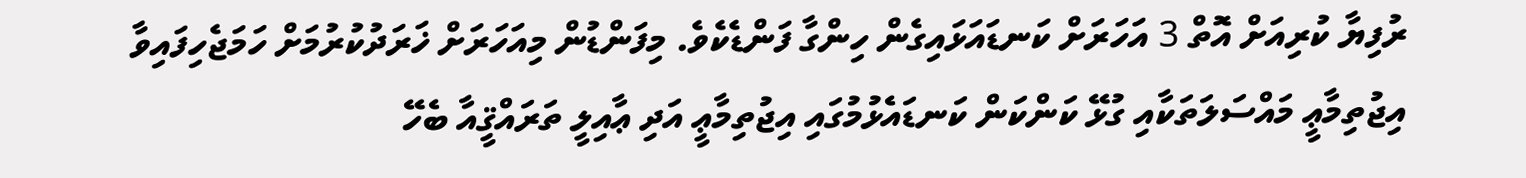ރުފިޔާ ކުރިއަށް އޮތް 3 އަހަރަށް ކަނޑައަޅައިގެން ހިންގާ ފަންޑެކެވެ. މިފަންޑުން މިއަހަރަށް ޚަރަދުކުރުމަށް ހަމަޖެހިފައިވާ އިޖުތިމާޢީ މައްސަލަތަކާއި ގުޅޭ ކަންކަން ކަނޑައެޅުމުގައި އިޖުތިމާޢީ އަދި ޢާއިލީ ތަރައްޤީއާ ބެހޭ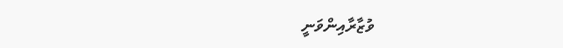ވުޒާރާއިންވަނީ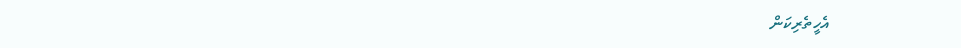އެހީތެރިކަން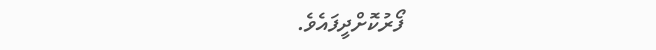ފޯރުކޮށްދީފައެވެ.